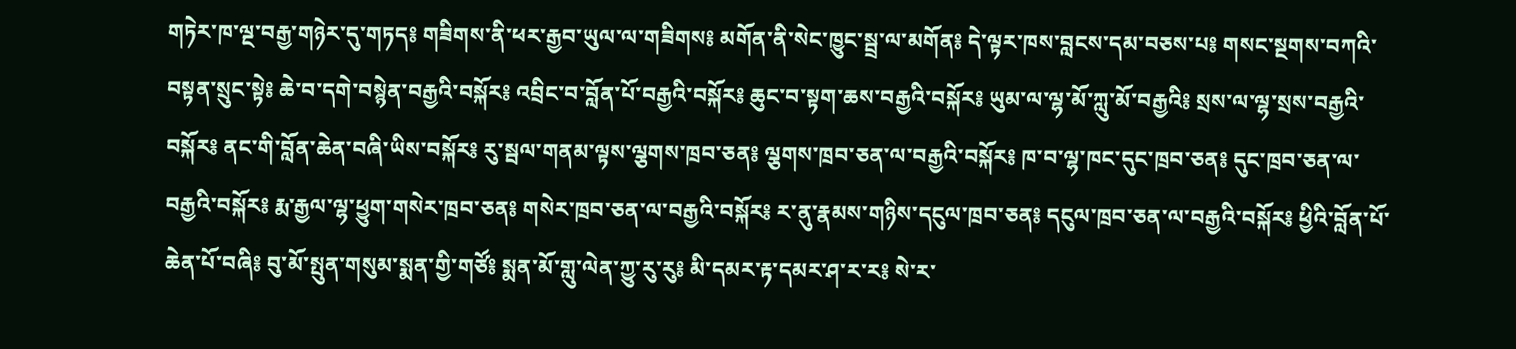གཏེར་ཁ་ལྔ་བརྒྱ་གཉེར་དུ་གཏད༔ གཟིགས་ནི་ཕར་རྒྱབ་ཡུལ་ལ་གཟིགས༔ མགོན་ནི་སེང་ཁྱུང་སྦྲ་ལ་མགོན༔ དེ་ལྟར་ཁས་བླངས་དམ་བཅས་པ༔ གསང་སྔགས་བཀའི་བསྟན་སྲུང་སྟེ༔ ཆེ་བ་དགེ་བསྙེན་བརྒྱའི་བསྐོར༔ འབྲིང་བ་བློན་པོ་བརྒྱའི་བསྐོར༔ ཆུང་བ་སྟག་ཆས་བརྒྱའི་བསྐོར༔ ཡུམ་ལ་ལྷ་མོ་ཀླུ་མོ་བརྒྱའི༔ སྲས་ལ་ལྷ་སྲས་བརྒྱའི་བསྐོར༔ ནང་གི་བློན་ཆེན་བཞི་ཡིས་བསྐོར༔ རུ་སྦལ་གནམ་ལྟས་ལྕགས་ཁྲབ་ཅན༔ ལྕགས་ཁྲབ་ཅན་ལ་བརྒྱའི་བསྐོར༔ ཁ་བ་ལྷ་ཁང་དུང་ཁྲབ་ཅན༔ དུང་ཁྲབ་ཅན་ལ་བརྒྱའི་བསྐོར༔ རྨ་རྒྱལ་ལྷ་ཕྱུག་གསེར་ཁྲབ་ཅན༔ གསེར་ཁྲབ་ཅན་ལ་བརྒྱའི་བསྐོར༔ ར་ནུ་རྣམས་གཉིས་དངུལ་ཁྲབ་ཅན༔ དངུལ་ཁྲབ་ཅན་ལ་བརྒྱའི་བསྐོར༔ ཕྱིའི་བློན་པོ་ཆེན་པོ་བཞི༔ བུ་མོ་སྤུན་གསུམ་སྨན་གྱི་གཙོ༔ སྨན་མོ་གླུ་ལེན་ཀྱུ་རུ་རུ༔ མི་དམར་རྟ་དམར་ཤ་ར་ར༔ སེ་ར་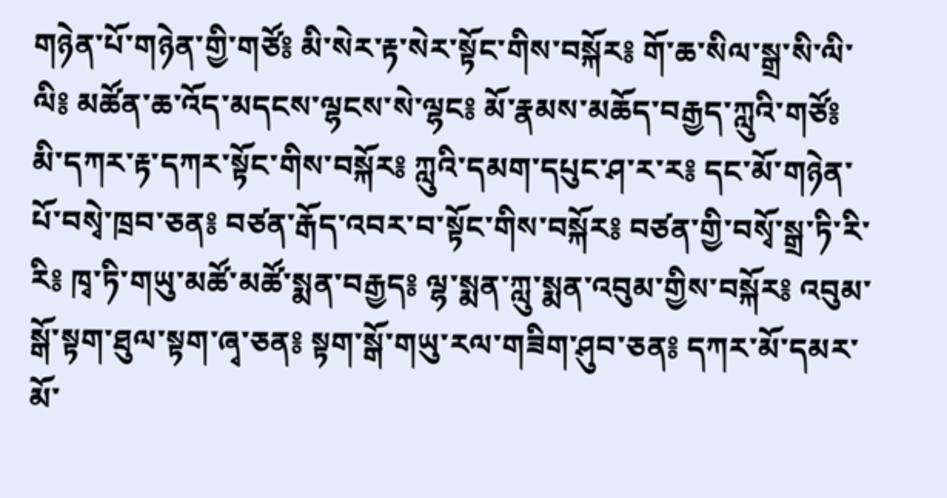གཉེན་པོ་གཉེན་གྱི་གཙོ༔ མི་སེར་རྟ་སེར་སྟོང་གིས་བསྐོར༔ གོ་ཆ་སིལ་སྒྲ་སི་ལི་ལི༔ མཚོན་ཆ་འོད་མདངས་ལྷངས་སེ་ལྷང༔ མོ་རྣམས་མཆོད་བརྒྱད་ཀླུའི་གཙོ༔ མི་དཀར་རྟ་དཀར་སྟོང་གིས་བསྐོར༔ ཀླུའི་དམག་དཔུང་ཤ་ར་ར༔ དང་མོ་གཉེན་པོ་བསྭེ་ཁྲབ་ཅན༔ བཙན་རྒོད་འབར་བ་སྟོང་གིས་བསྐོར༔ བཙན་གྱི་བསྭོ་སྒྲ་ཏི་རི་རི༔ ཁྭ་ཏི་གཡུ་མཚོ་མཚོ་སྨན་བརྒྱད༔ ལྷ་སྨན་ཀླུ་སྨན་འབུམ་གྱིས་བསྐོར༔ འབུམ་སྒོ་སྟག་ཐུལ་སྟག་ཞྭ་ཅན༔ སྟག་སྒོ་གཡུ་རལ་གཟིག་ཤུབ་ཅན༔ དཀར་མོ་དམར་མོ་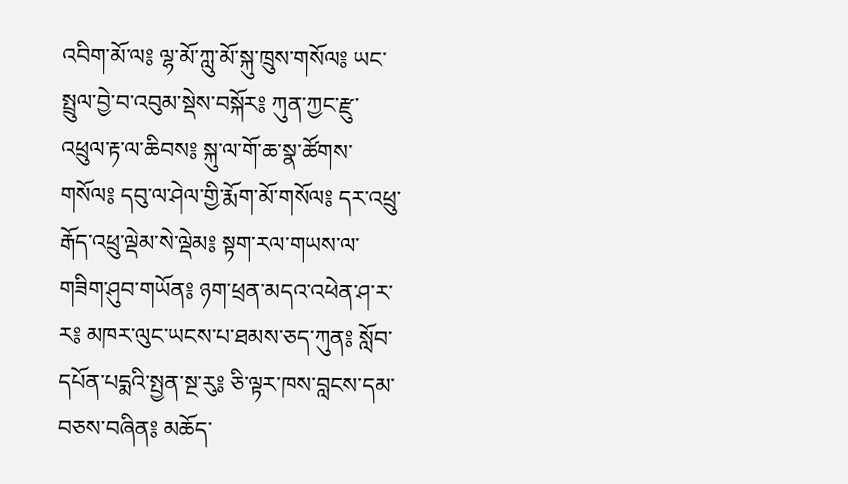འབིག་མོ་ལ༔ ལྷ་མོ་ཀླུ་མོ་སྐུ་ཁྲུས་གསོལ༔ ཡང་སྤྲུལ་བྱེ་བ་འབུམ་སྡེས་བསྐོར༔ ཀུན་ཀྱང་རྫུ་འཕྲུལ་རྟ་ལ་ཆིབས༔ སྐུ་ལ་གོ་ཆ་སྣ་ཚོགས་གསོལ༔ དབུ་ལ་ཤེལ་གྱི་རྨོག་མོ་གསོལ༔ དར་འཕྲུ་རྒོད་འཕྲུ་ལྡེམ་སེ་ལྡེམ༔ སྟག་རལ་གཡས་ལ་གཟིག་ཤུབ་གཡོན༔ ཉག་ཕྲན་མདའ་འཕེན་ཤ་ར་ར༔ མཁར་ལུང་ཡངས་པ་ཐམས་ཅད་ཀུན༔ སློབ་དཔོན་པདྨའི་སྤྱན་སྔ་རུ༔ ཅི་ལྟར་ཁས་བླངས་དམ་བཅས་བཞིན༔ མཆོད་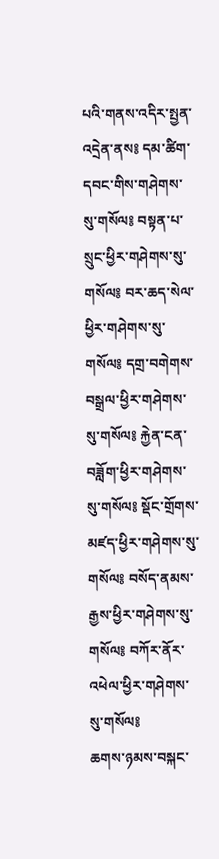པའི་གནས་འདིར་སྤྱན་འདྲེན་ནས༔ དམ་ཚིག་དབང་གིས་གཤེགས་སུ་གསོལ༔ བསྟན་པ་སྲུང་ཕྱིར་གཤེགས་སུ་གསོལ༔ བར་ཆད་སེལ་ཕྱིར་གཤེགས་སུ་གསོལ༔ དགྲ་བགེགས་བསྒྲལ་ཕྱིར་གཤེགས་སུ་གསོལ༔ རྐྱེན་ངན་བཟློག་ཕྱིར་གཤེགས་སུ་གསོལ༔ སྡོང་གྲོགས་མཛད་ཕྱིར་གཤེགས་སུ་གསོལ༔ བསོད་ནམས་རྒྱས་ཕྱིར་གཤེགས་སུ་གསོལ༔ བཀོར་ནོར་འཕེལ་ཕྱིར་གཤེགས་སུ་གསོལ༔
ཆགས་ཉམས་བསྐང་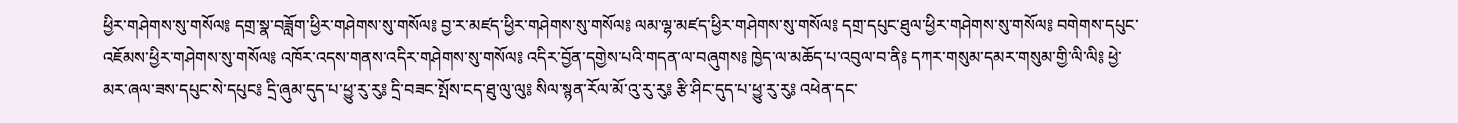ཕྱིར་གཤེགས་སུ་གསོལ༔ དགྲ་སྣ་བཟློག་ཕྱིར་གཤེགས་སུ་གསོལ༔ བྱ་ར་མཛད་ཕྱིར་གཤེགས་སུ་གསོལ༔ ལམ་ལྷ་མཛད་ཕྱིར་གཤེགས་སུ་གསོལ༔ དགྲ་དཔུང་ཐུལ་ཕྱིར་གཤེགས་སུ་གསོལ༔ བགེགས་དཔུང་འཇོམས་ཕྱིར་གཤེགས་སུ་གསོལ༔ འཁོར་འདས་གནས་འདིར་གཤེགས་སུ་གསོལ༔ འདིར་བྱོན་དགྱེས་པའི་གདན་ལ་བཞུགས༔ ཁྱེད་ལ་མཆོད་པ་འབུལ་བ་ནི༔ དཀར་གསུམ་དམར་གསུམ་གྱི་ལི་ལི༔ ཕྱེ་མར་ཞལ་ཟས་དཔུང་སེ་དཔུང༔ དྲི་ཞུམ་དུད་པ་ཕྱུ་རུ་རུ༔ དྲི་བཟང་སྤོས་ངད་ཐུ་ལུ་ལུ༔ སིལ་སྙན་རོལ་མོ་འུ་རུ་རུ༔ རྩི་ཤིང་དུད་པ་ཕྱུ་རུ་རུ༔ འཕེན་དང་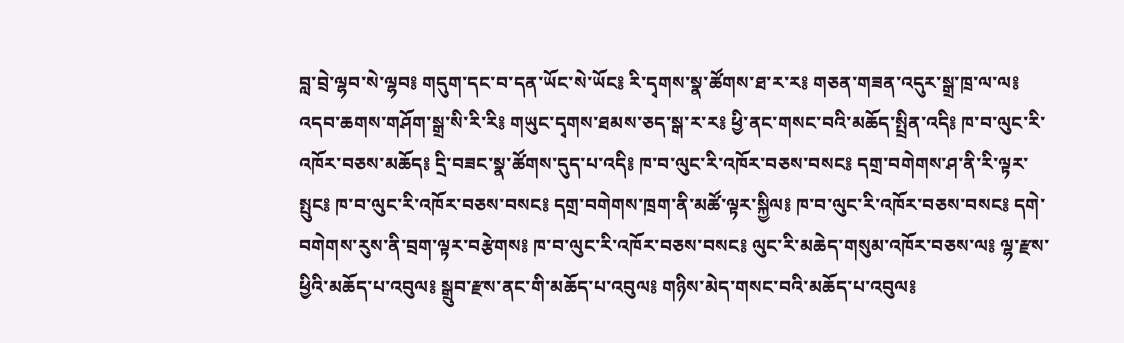བླ་བྲེ་ལྷབ་སེ་ལྷབ༔ གདུག་དང་བ་དན་ཡོང་སེ་ཡོང༔ རི་དྭགས་སྣ་ཚོགས་ཐ་ར་ར༔ གཅན་གཟན་འདུར་སྒྲ་ཁྲ་ལ་ལ༔ འདབ་ཆགས་གཤོག་སྒྲ་སི་རི་རི༔ གཡུང་དྭགས་ཐམས་ཅད་སྒ་ར་ར༔ ཕྱི་ནང་གསང་བའི་མཆོད་སྤྲིན་འདི༔ ཁ་བ་ལུང་རི་འཁོར་བཅས་མཆོད༔ དྲི་བཟང་སྣ་ཚོགས་དུད་པ་འདི༔ ཁ་བ་ལུང་རི་འཁོར་བཅས་བསང༔ དགྲ་བགེགས་ཤ་ནི་རི་ལྟར་སྤུང༔ ཁ་བ་ལུང་རི་འཁོར་བཅས་བསང༔ དགྲ་བགེགས་ཁྲག་ནི་མཚོ་ལྟར་སྐྱིལ༔ ཁ་བ་ལུང་རི་འཁོར་བཅས་བསང༔ དགེ་བགེགས་རུས་ནི་བྲག་ལྟར་བརྩེགས༔ ཁ་བ་ལུང་རི་འཁོར་བཅས་བསང༔ ལུང་རི་མཆེད་གསུམ་འཁོར་བཅས་ལ༔ ལྷ་རྫས་ཕྱིའི་མཆོད་པ་འབུལ༔ སྒྲུབ་རྫས་ནང་གི་མཆོད་པ་འབུལ༔ གཉིས་མེད་གསང་བའི་མཆོད་པ་འབུལ༔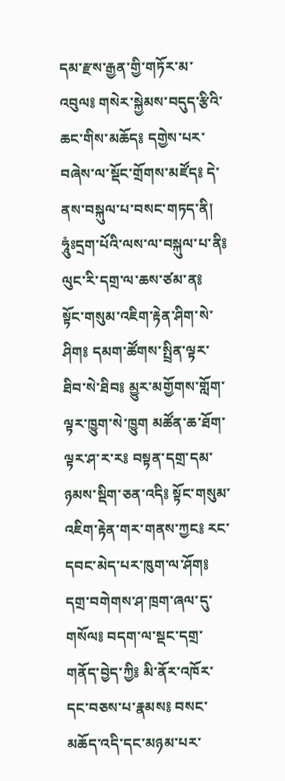དམ་རྫས་རྒྱན་གྱི་གཏོར་མ་འབུལ༔ གསེར་སྐྱེམས་བདུད་རྩིའི་ཆང་གིས་མཆོད༔ དགྱེས་པར་བཞེས་ལ་སྡོང་གྲོགས་མཛོད༔ དེ་ནས་བསྐུལ་པ་བསང་གཏད་ནི། ཧཱུཾཿདྲག་པོའི་ལས་ལ་བསྐུལ་པ་ནི༔ ལུང་རི་དགྲ་ལ་ཆས་ཙམ་ན༔ སྟོང་གསུམ་འཇིག་རྟེན་ཤིག་སེ་ཤིག༔ དམག་ཚོགས་སྤྲིན་ལྟར་ཐིབ་སེ་ཐིབ༔ མྱུར་མགྱོགས་གློག་ལྟར་ཁྱུག་སེ་ཁྱུག མཚོན་ཆ་ཐོག་ལྟར་ཤ་ར་ར༔ བསྟན་དགྲ་དམ་ཉམས་སྡིག་ཅན་འདི༔ སྟོང་གསུམ་འཇིག་རྟེན་གར་གནས་ཀྱང༔ རང་དབང་མེད་པར་ཁུག་ལ་ཤོག༔ དགྲ་བགེགས་ཤ་ཁྲག་ཞལ་དུ་གསོལ༔ བདག་ལ་སྡང་དགྲ་གནོད་བྱེད་ཀྱི༔ མི་ནོར་འཁོར་དང་བཅས་པ་རྣམས༔ བསང་མཆོད་འདི་དང་མཉམ་པར་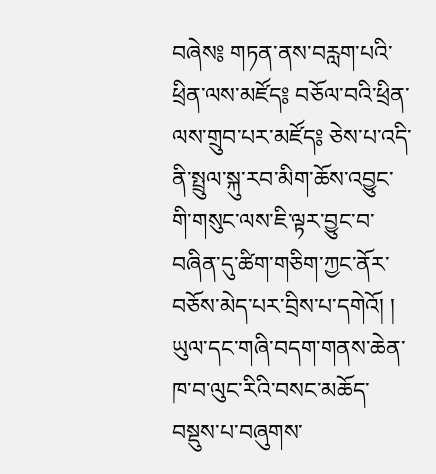བཞེས༔ གཏན་ནས་བརླག་པའི་ཕྲིན་ལས་མཛོད༔ བཅོལ་བའི་ཕྲིན་ལས་གྲུབ་པར་མཛོད༔ ཅེས་པ་འདི་ནི་སྤྲུལ་སྐུ་རབ་མིག་ཆོས་འབྱུང་གི་གསུང་ལས་ཇི་ལྟར་བྱུང་བ་བཞིན་དུ་ཚིག་གཅིག་ཀྱང་ནོར་བཅོས་མེད་པར་བྲིས་པ་དགེའོ། །
ཡུལ་དང་གཞི་བདག་གནས་ཆེན་ཁ་བ་ལུང་རིའི་བསང་མཆོད་བསྡུས་པ་བཞུགས་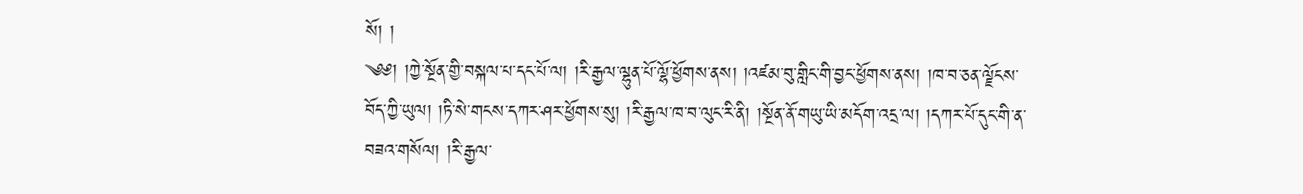སོ། །
༄༅། །ཀྱེ་སྔོན་གྱི་བསྐལ་པ་དང་པོ་ལ། །རི་རྒྱལ་ལྷུན་པོ་ལྷོ་ཕྱོགས་ནས། །འཛམ་བུ་གླིང་གི་བྱང་ཕྱོགས་ནས། །ཁ་བ་ཅན་ལྗོངས་བོད་ཀྱི་ཡུལ། །ཏི་སེ་གངས་དཀར་ཤར་ཕྱོགས་སུ། །རི་རྒྱལ་ཁ་བ་ལུང་རི་ནི། །སྔོན་ནོ་གཡུ་ཡི་མདོག་འདྲ་ལ། །དཀར་པོ་དུང་གི་ན་བཟའ་གསོལ། །རི་རྒྱལ་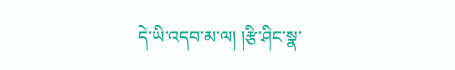དེ་ཡི་འདབ་མ་ལ། །རྩི་ཤིང་སྣ་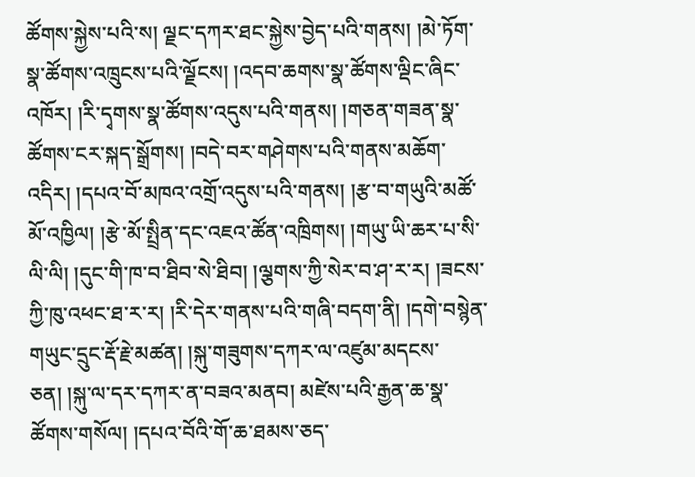ཚོགས་སྐྱེས་པའི་ས། ལྗང་དཀར་ཐང་སྐྱེས་བྱེད་པའི་གནས། །མེ་ཏོག་སྣ་ཚོགས་འཁྲུངས་པའི་ལྗོངས། །འདབ་ཆགས་སྣ་ཚོགས་ལྡིང་ཞིང་འཁོར། །རི་དྭགས་སྣ་ཚོགས་འདུས་པའི་གནས། །གཅན་གཟན་སྣ་ཚོགས་ངར་སྐད་སྒྲོགས། །བདེ་བར་གཤེགས་པའི་གནས་མཆོག་འདིར། །དཔའ་བོ་མཁའ་འགྲོ་འདུས་པའི་གནས། །རྩ་བ་གཡུའི་མཚོ་མོ་འཁྱིལ། །རྩེ་མོ་སྤྲིན་དང་འཇའ་ཚོན་འཁྲིགས། །གཡུ་ཡི་ཆར་པ་སི་ལི་ལི། །དུང་གི་ཁ་བ་ཐིབ་སེ་ཐིབ། །ལྕགས་ཀྱི་སེར་བ་ཤ་ར་ར། །ཟངས་ཀྱི་ཁུ་འཕང་ཐ་ར་ར། །རི་དེར་གནས་པའི་གཞི་བདག་ནི། །དགེ་བསྙེན་གཡུང་དྲུང་རྡོ་རྗེ་མཚན། །སྐུ་གཟུགས་དཀར་ལ་འཛུམ་མདངས་ཅན། །སྐུ་ལ་དར་དཀར་ན་བཟའ་མནབ། མཛེས་པའི་རྒྱན་ཆ་སྣ་ཚོགས་གསོལ། །དཔའ་བོའི་གོ་ཆ་ཐམས་ཅད་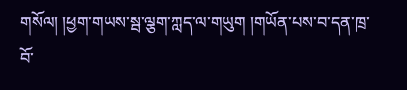གསོལ། །ཕྱག་གཡས་སྦ་ལྕག་ཀླད་ལ་གཡུག །གཡོན་པས་བ་དན་ཁྲ་བོ་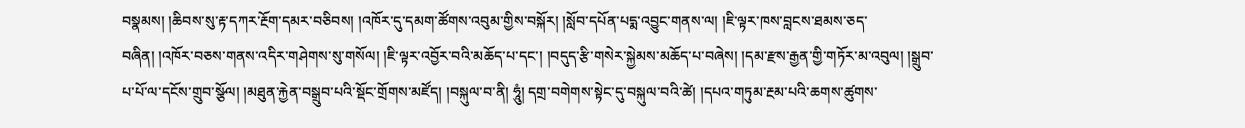བསྣམས། །ཆིབས་སུ་རྟ་དཀར་རྔོག་དམར་བཅིབས། །འཁོར་དུ་དམག་ཚོགས་འབུམ་གྱིས་བསྐོར། །སློབ་དཔོན་པདྨ་འབྱུང་གནས་ལ། །ཇི་ལྟར་ཁས་བླངས་ཐམས་ཅད་བཞིན། །འཁོར་བཅས་གནས་འདིར་གཤེགས་སུ་གསོལ། །ཇི་ལྟར་འབྱོར་བའི་མཆོད་པ་དང་། །བདུད་རྩི་གསེར་སྐྱེམས་མཆོད་པ་བཞེས། །དམ་རྫས་རྒྱན་གྱི་གཏོར་མ་འབུལ། །སྒྲུབ་པ་པོ་ལ་དངོས་གྲུབ་སྩོལ། །མཐུན་རྐྱེན་བསྒྲུབ་པའི་སྡོང་གྲོགས་མཛོད། །བསྐུལ་བ་ནི། ཧཱུཾ། དགྲ་བགེགས་སྟེང་དུ་བསྐུལ་བའི་ཚེ། །དཔའ་གཏུམ་རྔམ་པའི་ཆགས་ཚུགས་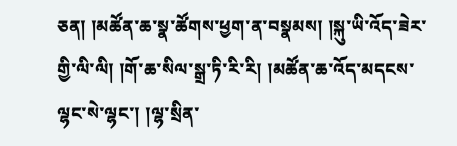ཅན། །མཚོན་ཆ་སྣ་ཚོགས་ཕྱག་ན་བསྣམས། །སྐུ་ཡི་འོད་ཟེར་གྱི་ལི་ལི། །གོ་ཆ་སིལ་སྒྲ་ཏི་རི་རི། །མཚོན་ཆ་འོད་མདངས་ལྷང་སེ་ལྷང་། །ལྷ་སྲིན་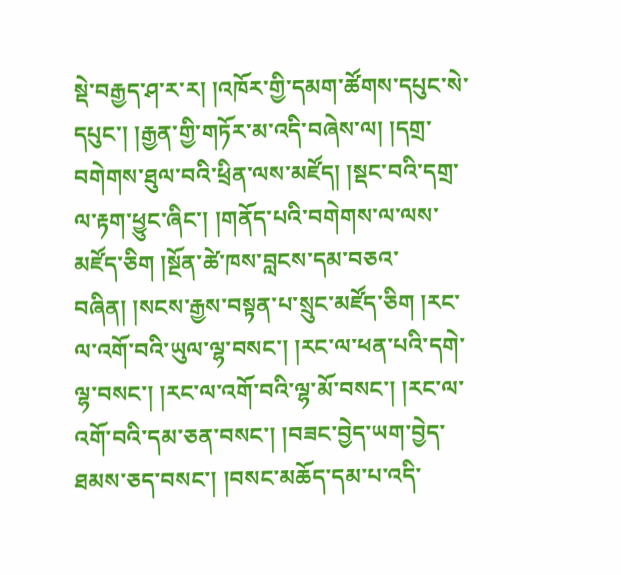སྡེ་བརྒྱད་ཤ་ར་ར། །འཁོར་གྱི་དམག་ཚོགས་དཔུང་སེ་དཔུང་། །རྒྱན་གྱི་གཏོར་མ་འདི་བཞེས་ལ། །དགྲ་བགེགས་ཐུལ་བའི་ཕྲིན་ལས་མཛོད། །སྡང་བའི་དགྲ་ལ་རྟག་ཕྱུང་ཞིང་། །གནོད་པའི་བགེགས་ལ་ལས་མཛོད་ཅིག །སྔོན་ཚེ་ཁས་བླངས་དམ་བཅའ་བཞིན། །སངས་རྒྱས་བསྟན་པ་སྲུང་མཛོད་ཅིག །རང་ལ་འགོ་བའི་ཡུལ་ལྷ་བསང་། །རང་ལ་ཕན་པའི་དགེ་ལྷ་བསང་། །རང་ལ་འགོ་བའི་ལྷ་མོ་བསང་། །རང་ལ་འགོ་བའི་དམ་ཅན་བསང་། །བཟང་བྱེད་ཡག་བྱེད་ཐམས་ཅད་བསང་། །བསང་མཆོད་དམ་པ་འདི་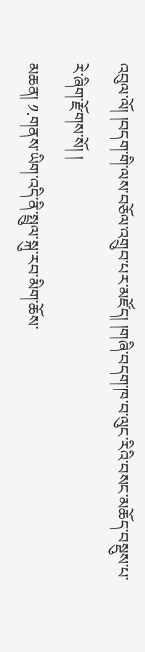འབུལ་ལོ། །བདག་གི་ལས་བཅོལ་འགྲུབ་པར་མཛོད། །གཞི་བདག་ཁ་བ་ལུང་རིའི་བསང་མཆོད་བསྡུས་པ་རེ་ཞིག་རྫོགས་སོ། །
མཆན། ༡.གནས་ཡིག་འདི་ནི་སྤྲུལ་སྐུ་རབ་མིག་ཆོས་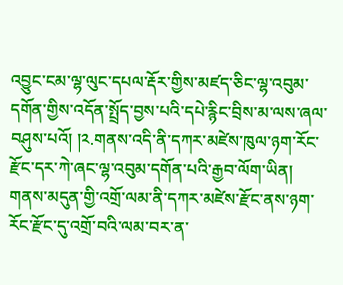འབྱུང་ངམ་ལྷ་ལུང་དཔལ་རྡོར་གྱིས་མཛད་ཅིང་ལྷ་འབུམ་དགོན་གྱིས་འདོན་སྤྲོད་བྱས་པའི་དཔེ་རྙིང་བྲིས་མ་ལས་ཞལ་བཤུས་པའོ། །༢.གནས་འདི་ནི་དཀར་མཛེས་ཁུལ་ཉག་རོང་རྫོང་དར་ཀེ་ཞང་ལྷ་འབུམ་དགོན་པའི་རྒྱབ་ལོག་ཡིན། གནས་མདུན་གྱི་འགྲོ་ལམ་ནི་དཀར་མཛེས་རྫོང་ནས་ཉག་རོང་རྫོང་དུ་འགྲོ་བའི་ལམ་བར་ན་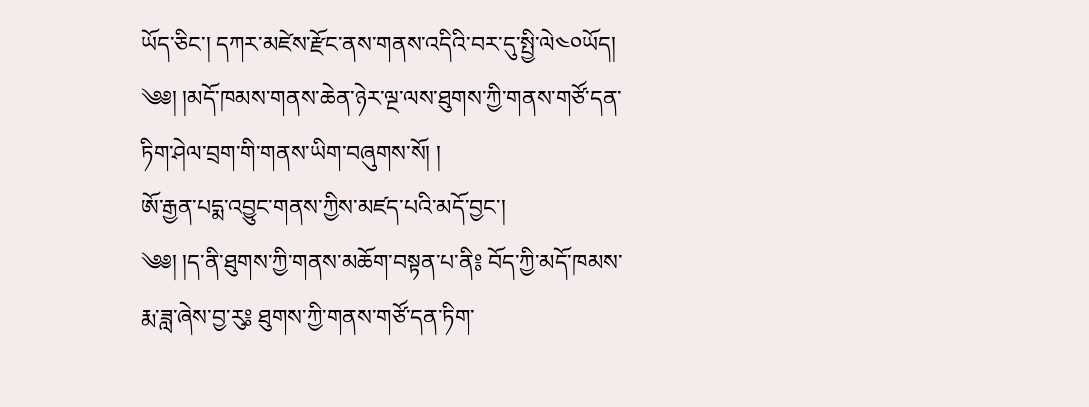ཡོད་ཅིང་། དཀར་མཛེས་རྫོང་ནས་གནས་འདིའི་བར་དུ་སྤྱི་ལེ༤༠ཡོད།
༄༅། །མདོ་ཁམས་གནས་ཆེན་ཉེར་ལྔ་ལས་ཐུགས་ཀྱི་གནས་གཙོ་དན་ཏིག་ཤེལ་བྲག་གི་གནས་ཡིག་བཞུགས་སོ། །
ཨོ་རྒྱན་པདྨ་འབྱུང་གནས་ཀྱིས་མཛད་པའི་མདོ་བྱང་།
༄༅། །ད་ནི་ཐུགས་ཀྱི་གནས་མཆོག་བསྟན་པ་ནི༔ བོད་ཀྱི་མདོ་ཁམས་རྨ་ཟླ་ཞེས་བྱ་རུ༔ ཐུགས་ཀྱི་གནས་གཙོ་དན་ཏིག་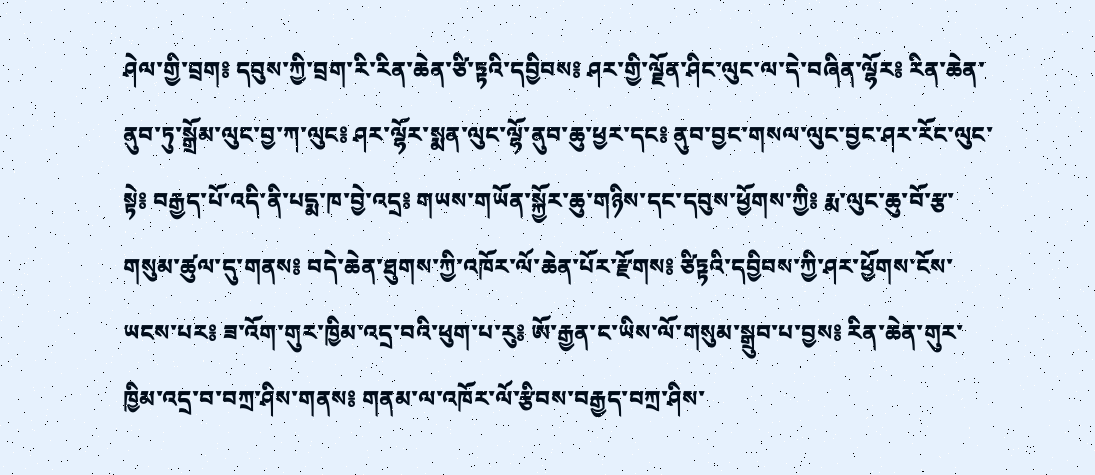ཤེལ་གྱི་བྲག༔ དབུས་ཀྱི་བྲག་རི་རིན་ཆེན་ཙི་ཏྟའི་དབྱིབས༔ ཤར་གྱི་ལྗོན་ཤིང་ལུང་ལ་དེ་བཞིན་ལྷོར༔ རིན་ཆེན་ནུབ་ཏུ་སྒྲོམ་ལུང་བྱ་ཀ་ལུང༔ ཤར་ལྷོར་སྨན་ལུང་ལྷོ་ནུབ་ཆུ་ཕྱར་དང༔ ནུབ་བྱང་གསལ་ལུང་བྱང་ཤར་རོང་ལུང་སྟེ༔ བརྒྱད་པོ་འདི་ནི་པདྨ་ཁ་བྱེ་འདྲ༔ གཡས་གཡོན་སྐྱོར་ཆུ་གཉིས་དང་དབུས་ཕྱོགས་ཀྱི༔ རྨ་ལུང་ཆུ་བོ་རྩ་གསུམ་ཚུལ་དུ་གནས༔ བདེ་ཆེན་ཐུགས་ཀྱི་འཁོར་ལོ་ཆེན་པོར་རྫོགས༔ ཙིཏྟའི་དབྱིབས་ཀྱི་ཤར་ཕྱོགས་ངོས་ཡངས་པར༔ ཟ་འོག་གུར་ཁྱིམ་འདྲ་བའི་ཕུག་པ་རུ༔ ཨོ་རྒྱན་ང་ཡིས་ལོ་གསུམ་སྒྲུབ་པ་བྱས༔ རིན་ཆེན་གུར་ཁྱིམ་འདྲ་བ་བཀྲ་ཤིས་གནས༔ གནམ་ལ་འཁོར་ལོ་རྩིབས་བརྒྱད་བཀྲ་ཤིས་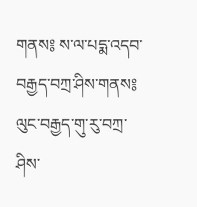གནས༔ ས་ལ་པདྨ་འདབ་བརྒྱད་བཀྲ་ཤིས་གནས༔ ལུང་བརྒྱད་གུ་རུ་བཀྲ་ཤིས་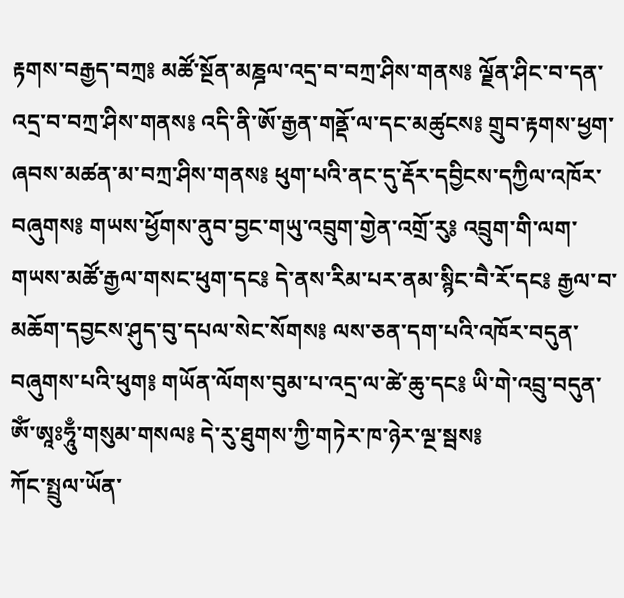རྟགས་བརྒྱད་བཀྲ༔ མཚོ་སྔོན་མཎྜལ་འདྲ་བ་བཀྲ་ཤིས་གནས༔ ལྗོན་ཤིང་བ་དན་འདྲ་བ་བཀྲ་ཤིས་གནས༔ འདི་ནི་ཨོ་རྒྱན་གནྡོ་ལ་དང་མཚུངས༔ གྲུབ་རྟགས་ཕྱག་ཞབས་མཚན་མ་བཀྲ་ཤིས་གནས༔ ཕུག་པའི་ནང་དུ་རྡོར་དབྱིངས་དཀྱིལ་འཁོར་བཞུགས༔ གཡས་ཕྱོགས་ནུབ་བྱང་གཡུ་འབྲུག་གྱེན་འགྲོ་རུ༔ འབྲུག་གི་ལག་གཡས་མཚོ་རྒྱལ་གསང་ཕུག་དང༔ དེ་ནས་རིམ་པར་ནམ་སྙིང་བཻ་རོ་དང༔ རྒྱལ་བ་མཆོག་དབྱངས་ཤུད་བུ་དཔལ་སེང་སོགས༔ ལས་ཅན་དག་པའི་འཁོར་བདུན་བཞུགས་པའི་ཕུག༔ གཡོན་ལོགས་བུམ་པ་འདྲ་ལ་ཚེ་ཆུ་དང༔ ཡི་གེ་འབྲུ་བདུན་ཨོཾ་ཨཱཿཧཱུྃ་གསུམ་གསལ༔ དེ་རུ་ཐུགས་ཀྱི་གཏེར་ཁ་ཉེར་ལྔ་སྦས༔
ཀོང་སྤྲུལ་ཡོན་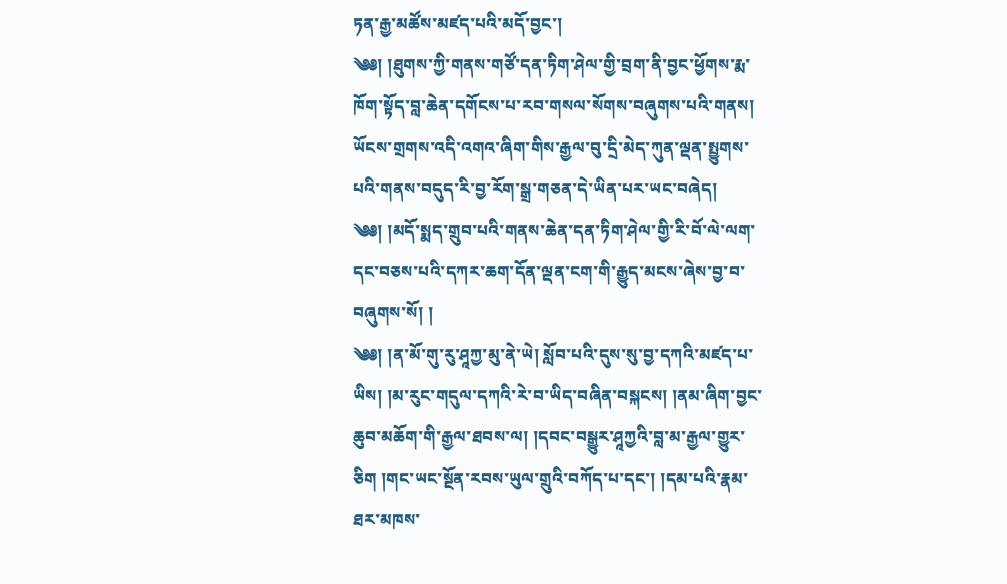ཏན་རྒྱ་མཚོས་མཛད་པའི་མདོ་བྱང་།
༄༅། །ཐུགས་ཀྱི་གནས་གཙོ་དན་ཏིག་ཤེལ་གྱི་བྲག་ནི་བྱང་ཕྱོགས་རྨ་ཁོག་སྟོད་བླ་ཆེན་དགོངས་པ་རབ་གསལ་སོགས་བཞུགས་པའི་གནས། ཡོངས་གྲགས་འདི་འགའ་ཞིག་གིས་རྒྱལ་བུ་དྲི་མེད་ཀུན་ལྡན་སྤྱུགས་པའི་གནས་བདུད་རི་བྱ་རོག་སྒྲ་གཅན་དེ་ཡིན་པར་ཡང་བཞེད།
༄༅། །མདོ་སྨད་གྲུབ་པའི་གནས་ཆེན་དན་ཏིག་ཤེལ་གྱི་རི་བོ་ལེ་ལག་དང་བཅས་པའི་དཀར་ཆག་དོན་ལྡན་ངག་གི་རྒྱུད་མངས་ཞེས་བྱ་བ་བཞུགས་སོ། །
༄༅། །ན་མོ་གུ་རུ་ཤཱཀྱ་མུ་ནེ་ཡེ། སློབ་པའི་དུས་སུ་བྱ་དཀའི་མཛད་པ་ཡིས། །མ་རུང་གདུལ་དཀའི་རེ་བ་ཡིད་བཞིན་བསྐངས། །ནམ་ཞིག་བྱང་ཆུབ་མཆོག་གི་རྒྱལ་ཐབས་ལ། །དབང་བསྒྱུར་ཤཱཀྱའི་བླ་མ་རྒྱལ་གྱུར་ཅིག །གང་ཡང་སྔོན་རབས་ཡུལ་གྲུའི་བཀོད་པ་དང་། །དམ་པའི་རྣམ་ཐར་མཁས་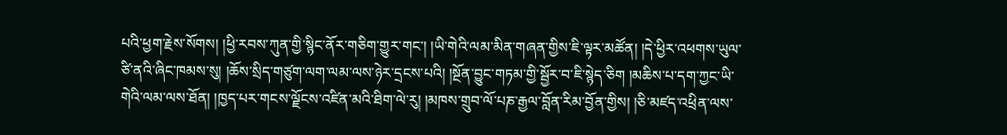པའི་ཕྱག་རྗེས་སོགས། །ཕྱི་རབས་ཀུན་གྱི་སྙིང་ནོར་གཅིག་གྱུར་གང་། །ཡི་གེའི་ལམ་མིན་གཞན་གྱིས་ཇི་ལྟར་མཚོན། །དེ་ཕྱིར་འཕགས་ཡུལ་ཙི་ནའི་ཞིང་ཁམས་སུ། །ཆོས་སྲིད་གཙུག་ལག་ལམ་ལས་ཉེར་དྲངས་པའི། །སྔོན་བྱུང་གཏམ་གྱི་སྦྱོར་བ་ཇི་སྙེད་ཅིག །མཆིས་པ་དག་ཀྱང་ཡི་གེའི་ལམ་ལས་ཐོན། །ཁྱད་པར་གངས་ལྗོངས་འཛིན་མའི་ཐིག་ལེ་རུ། །མཁས་གྲུབ་ལོ་པཎ་རྒྱལ་བློན་རིམ་བྱོན་གྱིས། །ཅི་མཛད་འཕྲིན་ལས་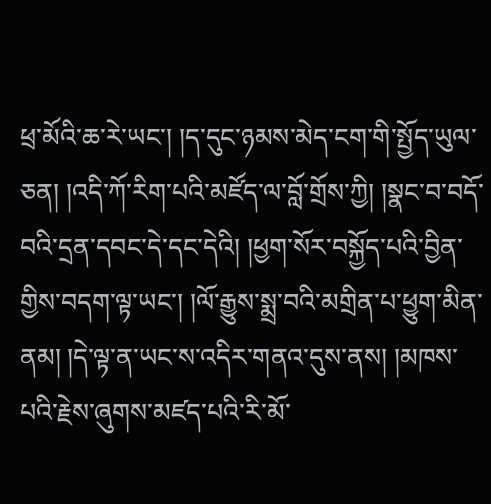ཕྲ་མོའི་ཆ་རེ་ཡང་། །ད་དུང་ཉམས་མེད་ངག་གི་སྤྱོད་ཡུལ་ཅན། །འདི་ཀོ་རིག་པའི་མཛོད་ལ་བློ་གྲོས་ཀྱི། །སྣང་བ་བདོ་བའི་དྲན་དབང་དེ་དང་དེའི། །ཕྱག་སོར་བསྐྱོད་པའི་བྱིན་གྱིས་བདག་ལྟ་ཡང་། །ལོ་རྒྱུས་སྨྲ་བའི་མགྲིན་པ་ཕྱུག་མིན་ནམ། །དེ་ལྟ་ན་ཡང་ས་འདིར་གནའ་དུས་ནས། །མཁས་པའི་རྗེས་ཞུགས་མཛད་པའི་རི་མོ་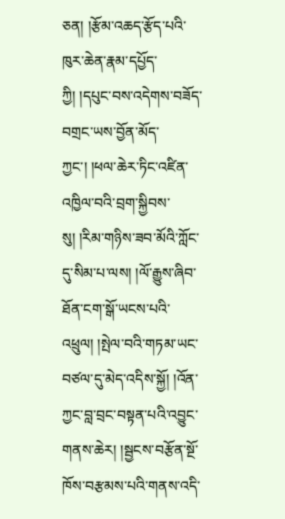ཅན། །རྩོམ་འཆད་རྩོད་པའི་ཁུར་ཆེན་རྣམ་དཔྱོད་ཀྱི། །དཔུང་བས་འདེགས་བཟོད་བགྲང་ཡས་བྱོན་མོད་ཀྱང་། །ཕལ་ཆེར་ཏིང་འཛིན་འཁྱིལ་བའི་བྲག་སྐྱིབས་སུ། །རིམ་གཉིས་ཟབ་མོའི་ཀློང་དུ་སིམ་པ་ལས། །ལོ་རྒྱུས་ཞིབ་ཐོན་ངག་སྒོ་ཡངས་པའི་འཕྲུལ། །སྤེལ་བའི་གཏམ་ཡང་བཙལ་དུ་མེད་འདིས་སྐྱོ། །འོན་ཀྱང་བླ་བྲང་བསྟན་པའི་འབྱུང་གནས་ཆེར། །སྦྱངས་བརྩོན་སྔོ་ཁོས་བརྩམས་པའི་གནས་འདི་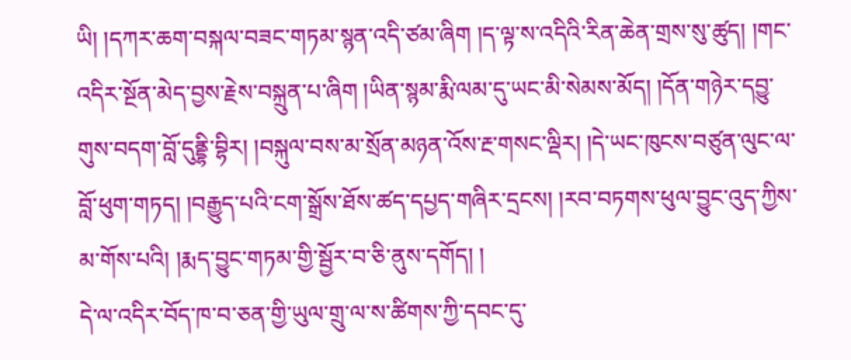ཡི། །དཀར་ཆག་བསྐལ་བཟང་གཏམ་སྙན་འདི་ཙམ་ཞིག །ད་ལྟ་ས་འདིའི་རིན་ཆེན་གྲས་སུ་ཚུད། །གང་འདིར་སྔོན་མེད་བྱས་རྗེས་བསྐྲུན་པ་ཞིག །ཡིན་སྙམ་རྨི་ལམ་དུ་ཡང་མི་སེམས་མོད། །དོན་གཉེར་དབྱུ་གུས་བདག་བློ་དུནྡྷི་བྷིར། །བསྐུལ་བས་མ་སྲོན་མཉན་འོས་རྔ་གསང་ལྡིར། །དེ་ཡང་ཁུངས་བཙུན་ལུང་ལ་བློ་ཕུག་གཏད། །བརྒྱུད་པའི་ངག་སྒྲོས་ཐོས་ཚད་དཔྱད་གཞིར་དྲངས། །རབ་བཏགས་ཕུལ་བྱུང་འུད་ཀྱིས་མ་གོས་པའི། །རྨད་བྱུང་གཏམ་གྱི་སྦྱོར་བ་ཅི་ནུས་དགོད། །
དེ་ལ་འདིར་བོད་ཁ་བ་ཅན་གྱི་ཡུལ་གྲུ་ལ་ས་ཚིགས་ཀྱི་དབང་དུ་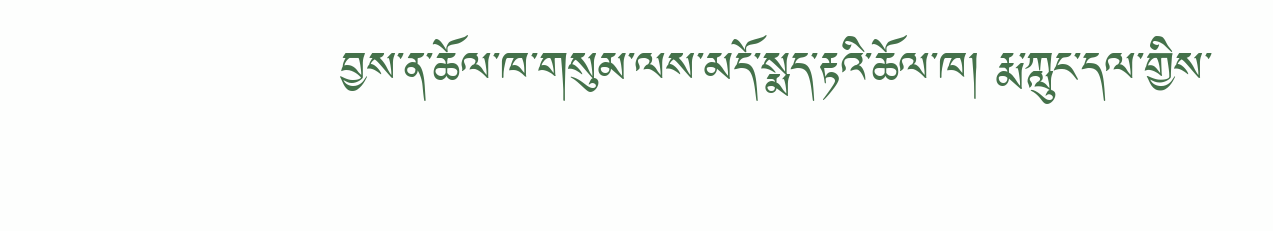བྱས་ན་ཆོལ་ཁ་གསུམ་ལས་མདོ་སྨད་རྟའི་ཆོལ་ཁ། རྨ་ཀླུང་དལ་གྱིས་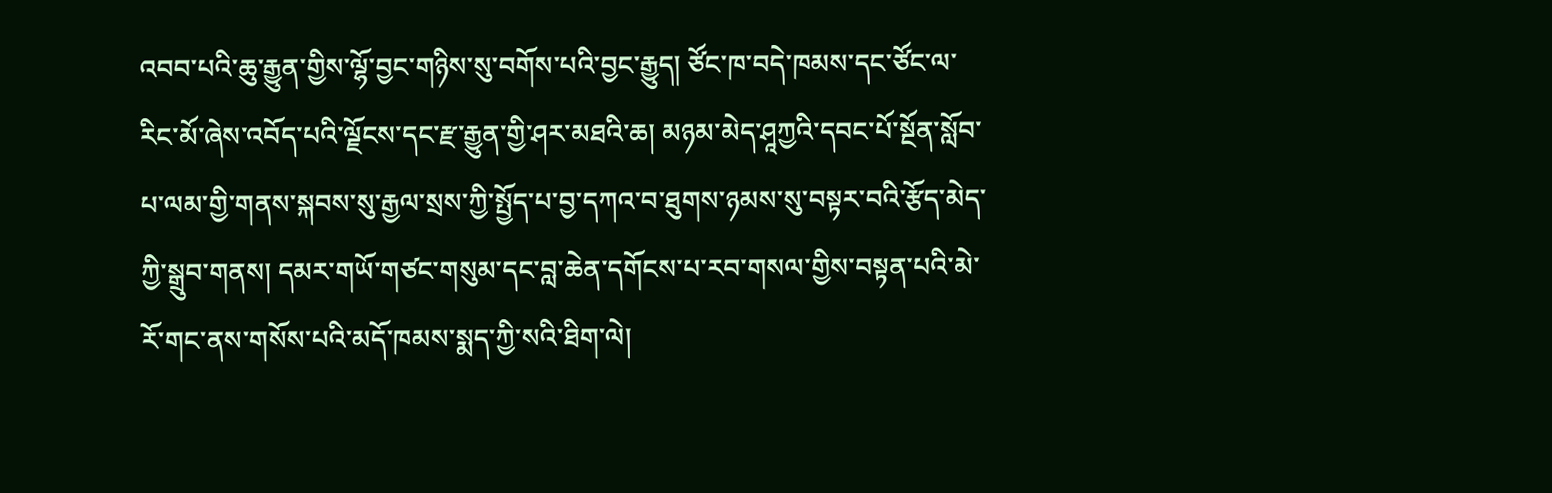འབབ་པའི་ཆུ་རྒྱུན་གྱིས་ལྷོ་བྱང་གཉིས་སུ་བགོས་པའི་བྱང་རྒྱུད། ཙོང་ཁ་བདེ་ཁམས་དང་ཙོང་ལ་རིང་མོ་ཞེས་འབོད་པའི་ལྗོངས་དང་རྫ་རྒྱུན་གྱི་ཤར་མཐའི་ཆ། མཉམ་མེད་ཤཱཀྱའི་དབང་པོ་སྔོན་སློབ་པ་ལམ་གྱི་གནས་སྐབས་སུ་རྒྱལ་སྲས་ཀྱི་སྤྱོད་པ་བྱ་དཀའ་བ་ཐུགས་ཉམས་སུ་བསྟར་བའི་རྩོད་མེད་ཀྱི་སྒྲུབ་གནས། དམར་གཡོ་གཙང་གསུམ་དང་བླ་ཆེན་དགོངས་པ་རབ་གསལ་གྱིས་བསྟན་པའི་མེ་རོ་གང་ནས་གསོས་པའི་མདོ་ཁམས་སྨད་ཀྱི་སའི་ཐིག་ལེ།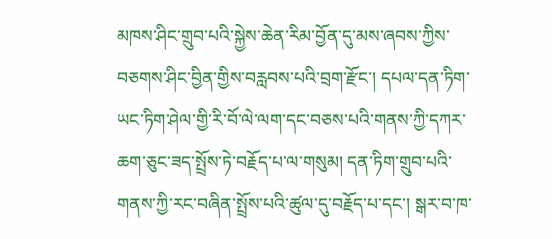མཁས་ཤིང་གྲུབ་པའི་སྐྱེས་ཆེན་རིམ་བྱོན་དུ་མས་ཞབས་ཀྱིས་བཅགས་ཤིང་བྱིན་གྱིས་བརླབས་པའི་བྲག་རྫོང་། དཔལ་དན་ཏིག་ཡང་ཏིག་ཤེལ་གྱི་རི་བོ་ལེ་ལག་དང་བཅས་པའི་གནས་ཀྱི་དཀར་ཆག་ཅུང་ཟད་སྤྲོས་ཏེ་བརྗོད་པ་ལ་གསུམ། དན་ཏིག་གྲུབ་པའི་གནས་ཀྱི་རང་བཞིན་སྤྲོས་པའི་ཚུལ་དུ་བརྗོད་པ་དང་། སྒར་བ་ཁ་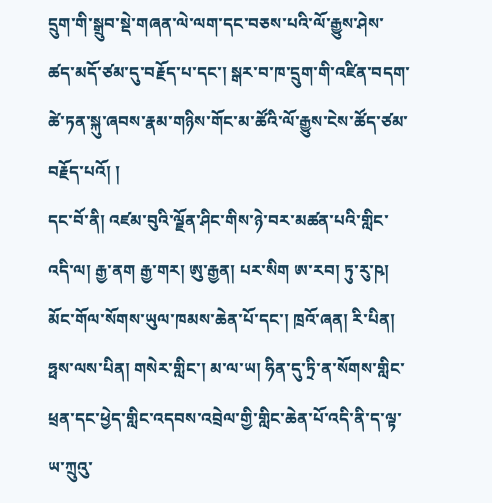དྲུག་གི་སྒྲུབ་སྡེ་གཞན་ལེ་ལག་དང་བཅས་པའི་ལོ་རྒྱུས་ཤེས་ཚད་མདོ་ཙམ་དུ་བརྗོད་པ་དང་། སྒར་བ་ཁ་དྲུག་གི་འཛིན་བདག་ཚེ་ཏན་སྐུ་ཞབས་རྣམ་གཉིས་གོང་མ་ཚོའི་ལོ་རྒྱུས་ངེས་ཚོད་ཙམ་བརྗོད་པའོ། །
དང་བོ་ནི། འཛམ་བུའི་ལྗོན་ཤིང་གིས་ཉེ་བར་མཚན་པའི་གླིང་འདི་ལ། རྒྱ་ནག རྒྱ་གར། ཨུ་རྒྱན། པར་སིག ཨ་རབ། ཏུ་རུ་ཥ། མོང་གོལ་སོགས་ཡུལ་ཁམས་ཆེན་པོ་དང་། ཁྲའོ་ཞན། རི་པིན། ཧྥས་ལས་པིན། གསེར་གླིང་། མ་ལ་ཡ། ཧིན་དུ་ཏྲི་ན་སོགས་གླིང་ཕྲན་དང་ཕྱེད་གླིང་འདབས་འབྲེལ་གྱི་གླིང་ཆེན་པོ་འདི་ནི་ད་ལྟ་ཡ་ཀྲུའུ་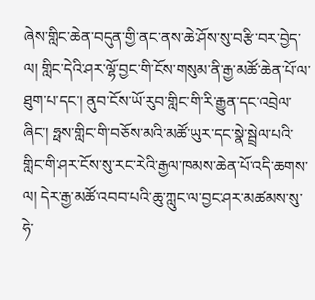ཞེས་གླིང་ཆེན་བདུན་གྱི་ནང་ནས་ཆེ་ཤོས་སུ་བརྩི་བར་བྱེད་ལ། གླིང་དེའི་ཤར་ལྷོ་བྱང་གི་ངོས་གསུམ་ནི་རྒྱ་མཚོ་ཆེན་པོ་ལ་ཐུག་པ་དང་། ནུབ་ངོས་ཡོ་རུབ་གླིང་གི་རི་རྒྱུན་དང་འབྲེལ་ཞིང་། ཧྥས་གླིང་གི་བཅོས་མའི་མཚོ་ཡུར་དང་སྣེ་སྦྲེལ་པའི་གླིང་གི་ཤར་ངོས་སུ་རང་རེའི་རྒྱལ་ཁམས་ཆེན་པོ་འདི་ཆགས་ལ། དེར་རྒྱ་མཚོ་འབབ་པའི་ཆུ་ཀླུང་ལ་བྱང་ཤར་མཚམས་སུ་ཧེ་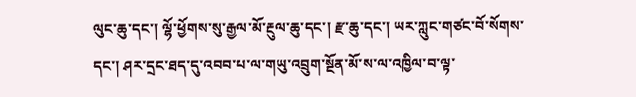ལུང་ཆུ་དང་། ལྷོ་ཕྱོགས་སུ་རྒྱལ་མོ་རྔུལ་ཆུ་དང་། རྫ་ཆུ་དང་། ཡར་ཀླུང་གཙང་བོ་སོགས་དང་། ཤར་དྲང་ཐད་དུ་འབབ་པ་ལ་གཡུ་འབྲུག་སྔོན་མོ་ས་ལ་འཁྱིལ་བ་ལྟ་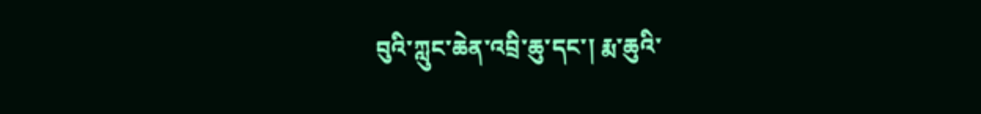བུའི་ཀླུང་ཆེན་འབྲི་ཆུ་དང་། རྨ་ཆུའི་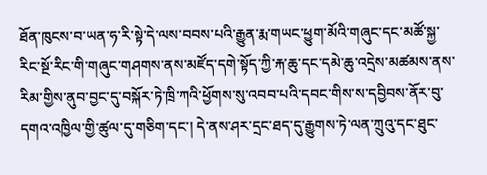ཐོན་ཁུངས་བ་ཡན་ཧ་རི་སྟེ་དེ་ལས་བབས་པའི་རྒྱུན་རྨ་གཡང་ཕྱུག་མོའི་གཞུང་དང་མཚོ་སྐྱ་རིང་སྔོ་རིང་གི་གཞུང་གཤགས་ནས་མཛོད་དགེ་སྟོད་ཀྱི་རྐ་ཆུ་དང་དམེ་ཆུ་འདྲེས་མཚམས་ནས་རིམ་གྱིས་ནུབ་བྱང་དུ་བསྐོར་ཏེ་ཁྲི་ཀའི་ཕྱོགས་སུ་འབབ་པའི་དབང་གིས་ས་དབྱིབས་ནོར་བུ་དགའ་འཁྱིལ་གྱི་ཚུལ་དུ་གཅིག་དང་། དེ་ནས་ཤར་དྲང་ཐད་དུ་རྒྱུགས་ཏེ་ལན་ཀྲུའུ་དང་ཐུང་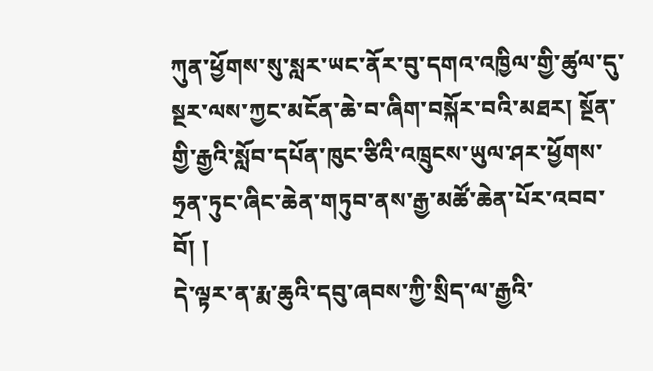ཀུན་ཕྱོགས་སུ་སླར་ཡང་ནོར་བུ་དགའ་འཁྱིལ་གྱི་ཚུལ་དུ་སྔར་ལས་ཀྱང་མངོན་ཆེ་བ་ཞིག་བསྐོར་བའི་མཐར། སྔོན་གྱི་རྒྱའི་སློབ་དཔོན་ཁུང་ཙིའི་འཁྲུངས་ཡུལ་ཤར་ཕྱོགས་ཧྲན་ཏུང་ཞིང་ཆེན་གཏུབ་ནས་རྒྱ་མཚོ་ཆེན་པོར་འབབ་བོ། །
དེ་ལྟར་ན་རྨ་ཆུའི་དབུ་ཞབས་ཀྱི་སྲིད་ལ་རྒྱའི་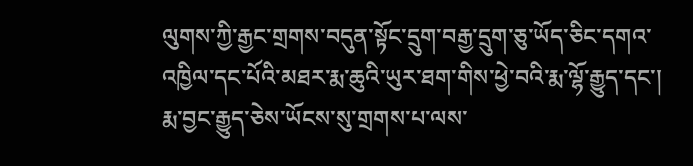ལུགས་ཀྱི་རྒྱང་གྲགས་བདུན་སྟོང་དྲུག་བརྒྱ་དྲུག་ཅུ་ཡོད་ཅིང་དགའ་འཁྱིལ་དང་པོའི་མཐར་རྨ་ཆུའི་ཡུར་ཐག་གིས་ཕྱེ་བའི་རྨ་ལྷོ་རྒྱུད་དང་། རྨ་བྱང་རྒྱུད་ཅེས་ཡོངས་སུ་གྲགས་པ་ལས་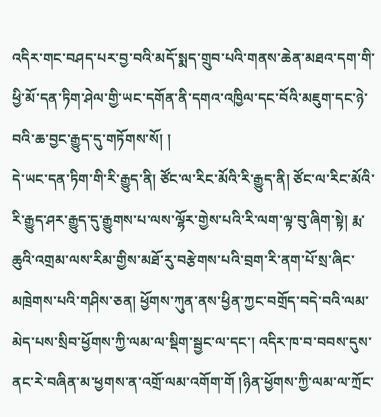འདིར་གང་བཤད་པར་བྱ་བའི་མདོ་སྨད་གྲུབ་པའི་གནས་ཆེན་མཐའ་དག་གི་ཕྱི་མོ་དན་ཏིག་ཤེལ་གྱི་ཡང་དགོན་ནི་དགའ་འཁྱིལ་དང་བོའི་མཇུག་དང་ཉེ་བའི་ཆ་བྱང་རྒྱུད་དུ་གཏོགས་སོ། །
དེ་ཡང་དན་ཏིག་གི་རི་རྒྱུད་ནི། ཙོང་ལ་རིང་མོའི་རི་རྒྱུད་ནི། ཙོང་ལ་རིང་མོའི་རི་རྒྱུད་ཤར་རྒྱུད་དུ་རྒྱུགས་པ་ལས་ལྷོར་གྱེས་པའི་རི་ལག་ལྟ་བུ་ཞིག་སྟེ། རྨ་ཆུའི་འགྲམ་ལས་རིམ་གྱིས་མཐོ་རུ་བརྩེགས་པའི་བྲག་རི་ནག་པོ་སྲ་ཞིང་མཁྲེགས་པའི་གཤིས་ཅན། ཕྱོགས་ཀུན་ནས་ཕྱིན་ཀྱང་བགྲོད་བདེ་བའི་ལམ་མེད་པས་སྲིབ་ཕྱོགས་ཀྱི་ལམ་ལ་སྡིག་སྦྱང་ལ་དང་། འདིར་ཁ་བ་བབས་དུས་ནང་རེ་བཞིན་མ་ཕྱགས་ན་འགྲོ་ལམ་འགོག་གོ །ཉིན་ཕྱོགས་ཀྱི་ལམ་ལ་ཀྲོང་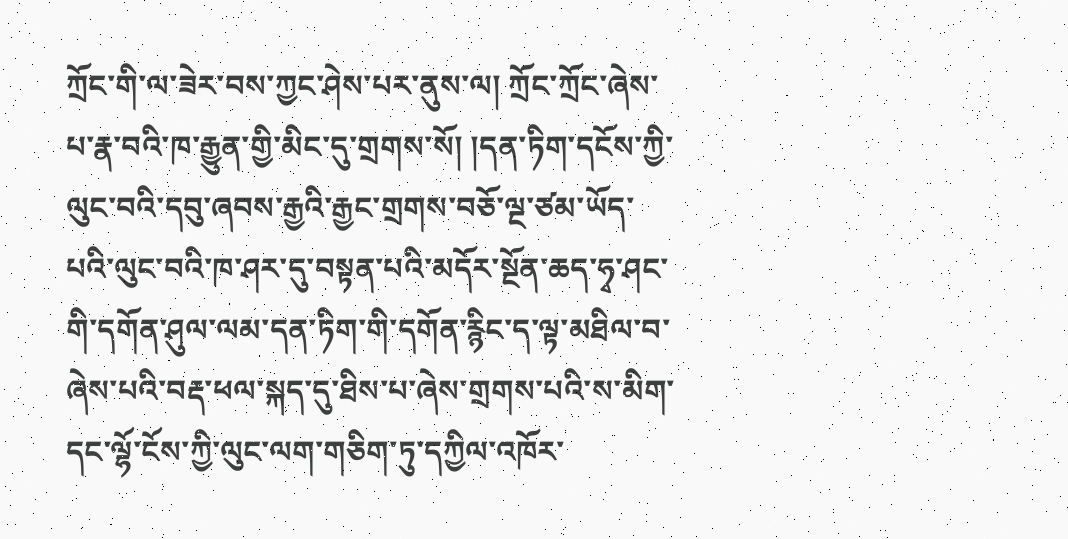ཀྲོང་གི་ལ་ཟེར་བས་ཀྱང་ཤེས་པར་ནུས་ལ། ཀྲོང་ཀྲོང་ཞེས་པ་རྣ་བའི་ཁ་རྒྱུན་གྱི་མིང་དུ་གྲགས་སོ། །དན་ཏིག་དངོས་ཀྱི་ལུང་བའི་དབུ་ཞབས་རྒྱའི་རྒྱང་གྲགས་བཅོ་ལྔ་ཙམ་ཡོད་པའི་ལུང་བའི་ཁ་ཤར་དུ་བསྟན་པའི་མདོར་སྔོན་ཆད་ཧྭ་ཤང་གི་དགོན་ཤུལ་ལམ་དན་ཏིག་གི་དགོན་རྙིང་ད་ལྟ་མཐིལ་བ་ཞེས་པའི་བརྡ་ཕལ་སྐད་དུ་ཐིས་པ་ཞེས་གྲགས་པའི་ས་མིག་དང་ལྷོ་ངོས་ཀྱི་ལུང་ལག་གཅིག་ཏུ་དཀྱིལ་འཁོར་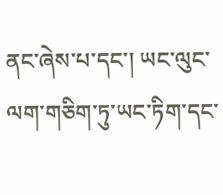ནང་ཞེས་པ་དང་། ཡང་ལུང་ལག་གཅིག་ཏུ་ཡང་ཏིག་དང་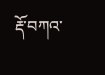རྡོ་བཀའ་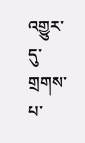འགྱུར་དུ་གྲགས་པ་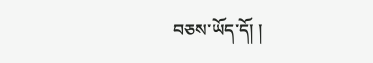བཅས་ཡོད་དོ། །